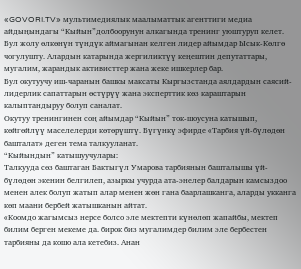«GOVORI.TV» мультимедиялык маалыматтык агенттиги медиа айдыңындагы “Кыйын”долбоорунун алкагында тренинг уюштуруп келет. Бул жолу өлкөнүн түндүк аймагынан келген лидер айымдар Ысык-Көлгө чогулушту. Алардын катарында жергиликтүү кеңештин депутаттары, мугалим, жарандык активисттер жана жеке ишкерлер бар.
Бул окутуучу иш-чаранын башкы максаты Кыргызстанда аялдардын саясий-лидерлик сапаттарын өстүрүү жана эксперттик көз караштарын калыптандыруу болуп саналат.
Окутуу тренингинен соң айымдар “Кыйын” ток-шоусуна катышып, көйгөйлүү маселелерди көтөрүштү. Бүгүнкү эфирде «Тарбия үй-бүлөдөн башталат» деген тема талкууланат.
“Кыйындын” катышуучулары:
Талкууда сөз баштаган Бактыгүл Умарова тарбиянын башталышы үй-бүлөдөн экенин белгилеп, азыркы учурда ата-энелер балдарын камсыздоо менен алек болуп жатып алар менен жөн гана баарлашканга, аларды укканга көп маани бербей жатышканын айтат.
«Коомдо жагымсыз нерсе болсо эле мектепти күнөлөп жапайбы, мектеп билим берген мекеме да. бирок биз мугалимдер билим эле бербестен тарбияны да кошо ала кетебиз. Анан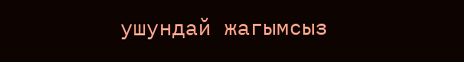ушундай жагымсыз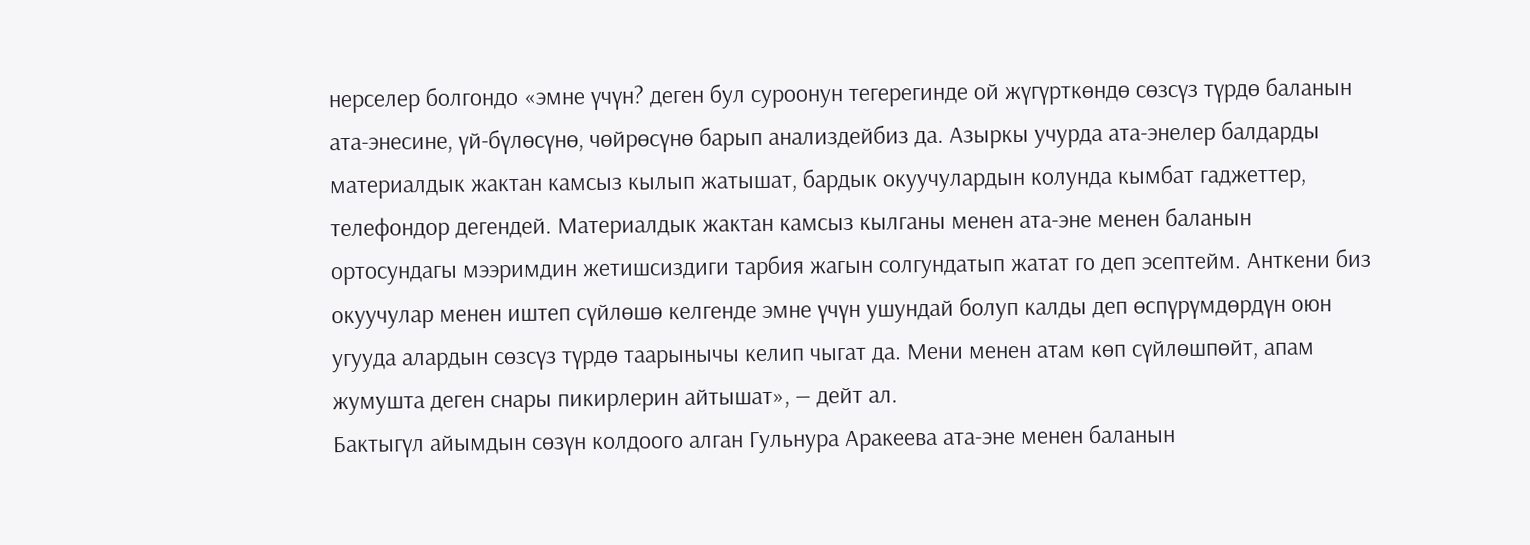нерселер болгондо «эмне үчүн? деген бул суроонун тегерегинде ой жүгүрткөндө сөзсүз түрдө баланын ата-энесине, үй-бүлөсүнө, чөйрөсүнө барып анализдейбиз да. Азыркы учурда ата-энелер балдарды материалдык жактан камсыз кылып жатышат, бардык окуучулардын колунда кымбат гаджеттер, телефондор дегендей. Материалдык жактан камсыз кылганы менен ата-эне менен баланын ортосундагы мээримдин жетишсиздиги тарбия жагын солгундатып жатат го деп эсептейм. Анткени биз окуучулар менен иштеп сүйлөшө келгенде эмне үчүн ушундай болуп калды деп өспүрүмдөрдүн оюн угууда алардын сөзсүз түрдө таарынычы келип чыгат да. Мени менен атам көп сүйлөшпөйт, апам жумушта деген снары пикирлерин айтышат», — дейт ал.
Бактыгүл айымдын сөзүн колдоого алган Гульнура Аракеева ата-эне менен баланын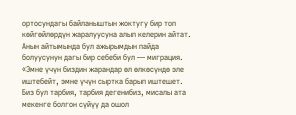ортосундагы байланыштын жоктугу бир топ көйгөйлөрдүн жаралуусуна алып келерин айтат.
Анын айтымында бул ажырымдын пайда болуусунун дагы бир себеби бул — миграция.
«Эмне үчүн биздин жарандар өл өлкөсүндө эле иштебейт, эмне үчүн сыртка барып иштешет. Биз бул тарбия, тарбия дегенибиз, мисалы ата мекенге болгон сүйүү да ошол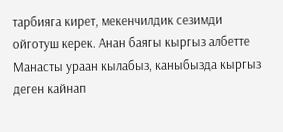тарбияга кирет, мекенчилдик сезимди ойготуш керек. Анан баягы кыргыз албетте Манасты ураан кылабыз, каныбызда кыргыз деген кайнап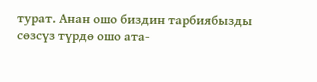турат. Анан ошо биздин тарбиябызды сөзсүз түрдө ошо ата-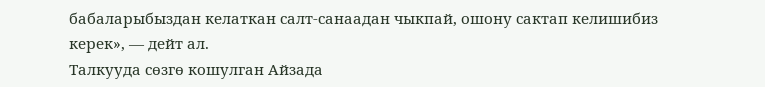бабаларыбыздан келаткан салт-санаадан чыкпай, ошону сактап келишибиз керек», — дейт ал.
Талкууда сөзгө кошулган Айзада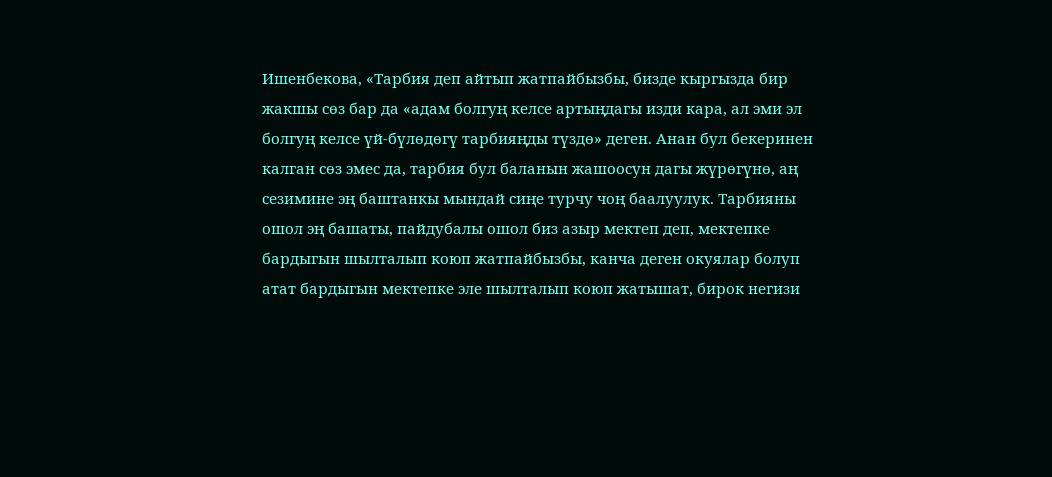Ишенбекова, «Тарбия деп айтып жатпайбызбы, бизде кыргызда бир жакшы сөз бар да «адам болгуң келсе артыңдагы изди кара, ал эми эл болгуң келсе үй-бүлөдөгү тарбияңды түздө» деген. Анан бул бекеринен калган сөз эмес да, тарбия бул баланын жашоосун дагы жүрөгүнө, аң сезимине эң баштанкы мындай сиңе турчу чоң баалуулук. Тарбияны ошол эң башаты, пайдубалы ошол биз азыр мектеп деп, мектепке бардыгын шылталып коюп жатпайбызбы, канча деген окуялар болуп атат бардыгын мектепке эле шылталып коюп жатышат, бирок негизи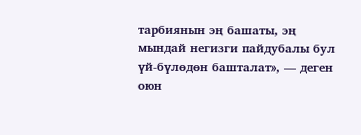тарбиянын эң башаты, эң мындай негизги пайдубалы бул үй-бүлөдөн башталат», — деген оюн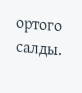ортого салды.